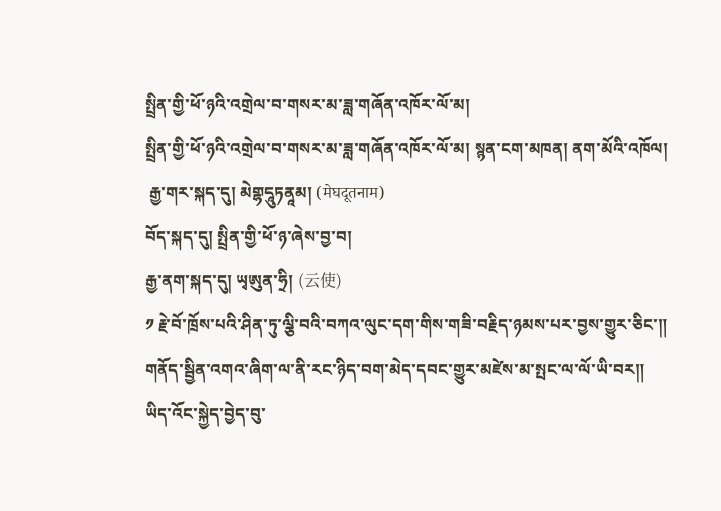སྤྲིན་གྱི་ཕོ་ཉའི་འགྲེལ་བ་གསར་མ་ཟླ་གཞོན་འཁོར་ལོ་མ།
སྤྲིན་གྱི་ཕོ་ཉའི་འགྲེལ་བ་གསར་མ་ཟླ་གཞོན་འཁོར་ལོ་མ། སྙན་ངག་མཁན། ནག་མོའི་འཁོལ།
 རྒྱ་གར་སྐད་དུ། མེགྷདཱུཏནཱམ། (मेघदूतनाम)
བོད་སྐད་དུ། སྤྲིན་གྱི་ཕོ་ཉ་ཞེས་བྱ་བ།
རྒྱ་ནག་སྐད་དུ། ཡྭཨུན་ཧྲི། (云使)
༡ རྗེ་བོ་ཁྲོས་པའི་ཤིན་ཏུ་ལྕི་བའི་བཀའ་ལུང་དག་གིས་གཟི་བརྗིད་ཉམས་པར་བྱས་གྱུར་ཅིང་༎
གནོད་སྦྱིན་འགའ་ཞིག་ལ་ནི་རང་ཉིད་བག་མེད་དབང་གྱུར་མཛེས་མ་སྤང་ལ་ལོ་ཡི་བར༎
ཡིད་འོང་སྐྱེད་བྱེད་བུ་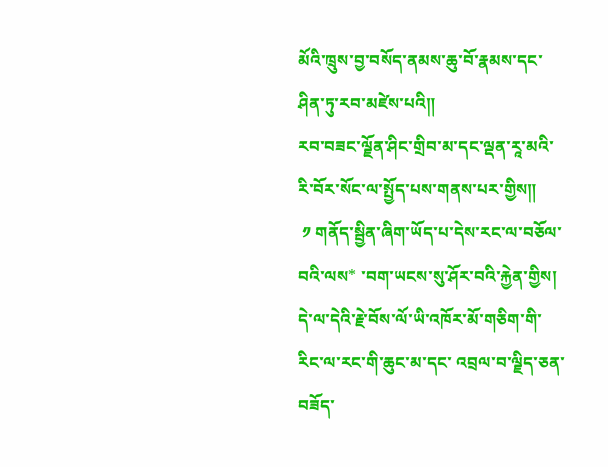མོའི་ཁྲུས་བྱ་བསོད་ནམས་ཆུ་བོ་རྣམས་དང་ཤིན་ཏུ་རབ་མཛེས་པའི༎
རབ་བཟང་ལྗོན་ཤིང་གྲིབ་མ་དང་ལྡན་རཱ་མའི་རི་བོར་སོང་ལ་སྤྱོད་པས་གནས་པར་གྱིས༎
 ༡ གནོད་སྦྱིན་ཞིག་ཡོད་པ་དེས་རང་ལ་བཅོལ་བའི་ལས* ་བག་ཡངས་སུ་ཤོར་བའི་རྐྱེན་གྱིས། དེ་ལ་དེའི་རྗེ་བོས་ལོ་ཡི་འཁོར་མོ་གཅིག་གི་རིང་ལ་རང་གི་ཆུང་མ་དང་ འབྲལ་བ་ལྗིད་ཅན་བཟོད་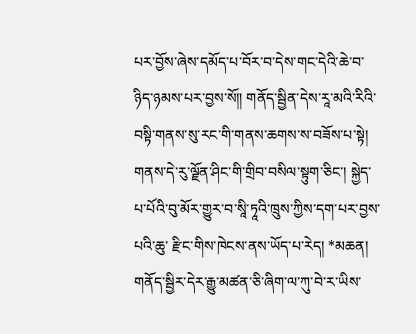པར་བྱོས་ཞེས་དམོད་པ་བོར་བ་དེས་གང་དེའི་ཆེ་བ་ཉིད་ཉམས་པར་བྱས་སོ༎ གནོད་སྦྱིན་དེས་རཱ་མའི་རིའི་བསྟི་གནས་སུ་རང་གི་གནས་ཆགས་ས་བཟོས་པ་སྟེ། གནས་དེ་རུ་ལྗོན་ཤིང་གི་གྲིབ་བསིལ་སྟུག་ཅིང་། སྐྱེད་པ་པོའི་བུ་མོར་གྱུར་བ་སཱི་ཏཱའི་ཁྲུས་ཀྱིས་དག་པར་བྱས་པའི་ཆུ་ རྫིང་གིས་ཁེངས་ནས་ཡོད་པ་རེད། *མཆན། གནོད་སྦྱིར་དེར་རྒྱུ་མཚན་ཅི་ཞིག་ལ་ཀུ་བེ་ར་ཡིས་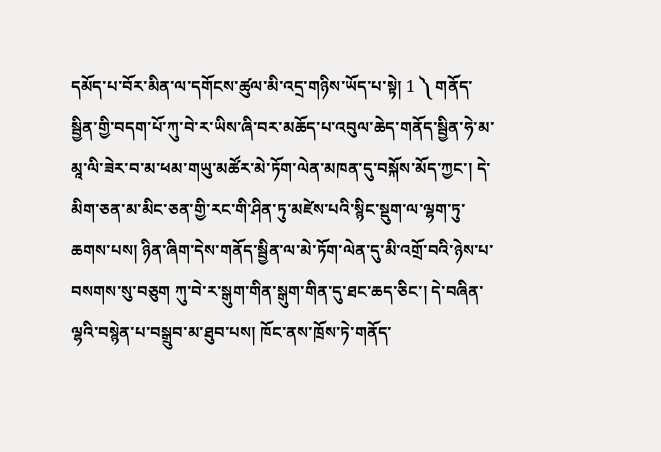དམོད་པ་བོར་མིན་ལ་དགོངས་ཚུལ་མི་འདྲ་གཉིས་ཡོད་པ་སྟེ། 1 ༽ གནོད་སྦྱིན་གྱི་བདག་པོ་ཀུ་བེ་ར་ཡིས་ཞི་བར་མཆོད་པ་འབུལ་ཆེད་གནོད་སྦྱིན་ཧེ་མ་མཱ་ལི་ཟེར་བ་མ་ཕམ་གཡུ་མཚོར་མེ་ཏོག་ལེན་མཁན་དུ་བསྐོས་མོད་ཀྱང་། དེ་མིག་ཅན་མ་མིང་ཅན་གྱི་རང་གི་ཤིན་ཏུ་མཛེས་པའི་སྙིང་སྡུག་ལ་ལྷག་ཏུ་ཆགས་པས། ཉིན་ཞིག་དེས་གནོད་སྦྱིན་ལ་མེ་ཏོག་ལེན་དུ་མི་འགྲོ་བའི་ཉེས་པ་བསགས་སུ་བཅུག ཀུ་བེ་ར་སྒུག་གིན་སྒུག་གིན་དུ་ཐང་ཆད་ཅིང་། དེ་བཞིན་ལྷའི་བསྙེན་པ་བསྒྲུབ་མ་ཐུབ་པས། ཁོང་ནས་ཁྲོས་ཏེ་གནོད་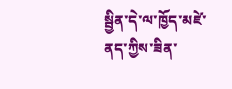སྦྱིན་དེ་ལ་ཁྱོད་མཛེ་ནད་ཀྱིས་ཟིན་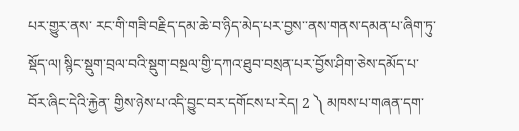པར་གྱུར་ནས་ རང་གི་གཟི་བརྗིད་དམ་ཆེ་བ་ཉིད་མེད་པར་བྱས་་ནས་གནས་དམན་པ་ཞིག་ཏུ་སྡོད་ལ། སྙིང་སྡུག་བྲལ་བའི་སྡུག་བསྔལ་གྱི་དཀའ་ཐུབ་བསྲན་པར་བྱོས་ཤིག་ཅེས་དམོད་པ་བོར་ཞིང་དེའི་རྐྱེན་ གྱིས་ཉེས་པ་འདི་བྱུང་བར་དགོངས་པ་རེད། 2 ༽ མཁས་པ་གཞན་དག་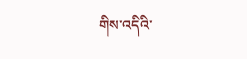གིས་འདིའི་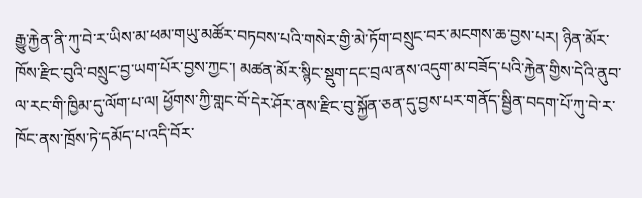རྒྱུ་རྐྱེན་ནི་ཀུ་བེ་ར་ཡིས་མ་ཕམ་གཡུ་མཚོར་བཏབས་པའི་གསེར་གྱི་མེ་ཏོག་བསྲུང་བར་མངགས་ཆ་བྱས་པར། ཉིན་མོར་ཁོས་རྫིང་བུའི་བསྲུང་བྱ་ཡག་པོར་བྱས་ཀྱང་། མཚན་མོར་སྙིང་སྡུག་དང་བྲལ་ནས་འདུག་མ་བཟོད་པའི་རྐྱེན་གྱིས་དེའི་ནུབ་ལ་རང་གི་ཁྱིམ་དུ་ལོག་པ་ལ། ཕྱོགས་ཀྱི་གླང་བོ་དེར་ཤོར་ནས་རྫིང་བུ་སྐྱོན་ཅན་དུ་བྱས་པར་གནོད་སྦྱིན་བདག་པོ་ཀུ་བེ་ར་ཁོང་ནས་ཁྲོས་ཏེ་དམོད་པ་འདི་བོར་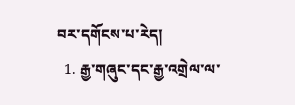བར་དགོངས་པ་རེད།
  1. རྒྱ་གཞུང་དང་རྒྱ་འགྲེལ་ལ་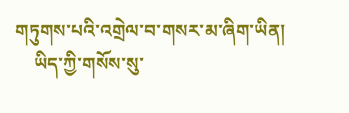གཏུགས་པའི་འགྲེལ་བ་གསར་མ་ཞིག་ཡིན།
    ཡིད་ཀྱི་གསོས་སུ་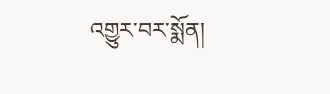འགྱུར་བར་སྨོན།